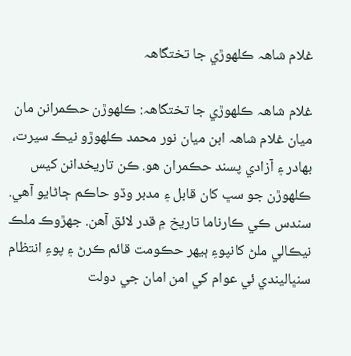غلام شاھہ ڪلهوڙي جا تختگاھہ

غلام شاھہ ڪلهوڙي جا تختگاھہ: ڪلهوڙن حڪمرانن مان ميان غلام شاھہ ابن ميان نور محمد ڪلهوڙو نيڪ سيرت، بھادر ۽ آزادي پسند حڪمران هو. ڪن تاريخدانن کيس ڪلهوڙن جو سڀ کان قابل ۽ مدبر وڏو حاڪم ڄاڻايو آهي. سندس ڪي ڪارناما تاريخ ۾ قدر لائق آهن. جھڙوڪ ملڪ نيڪالي ملڻ کانپوءِ ٻيهر حڪومت قائم ڪرڻ ۽ پوءِ انتظام سنڀاليندي ئي عوام کي امن امان جي دولت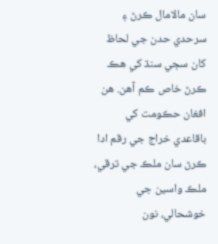سان مالامال ڪرڻ ۽ سرحدي حدن جي لحاظ کان سڄي سنڌ کي هڪ ڪرڻ خاص ڪم آهن. هن افغان حڪومت کي باقاعدي خراج جي رقم ادا ڪرڻ سان ملڪ جي ترقي، ملڪ واسين جي خوشحالي، نون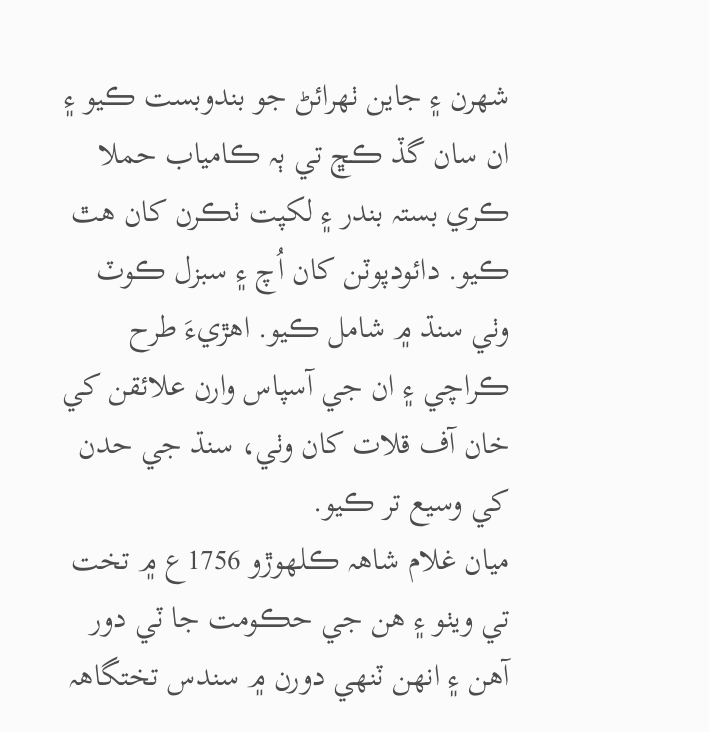شهرن ۽ جاين ٺهرائڻ جو بندوبست ڪيو ۽ ان سان گڏ ڪڇ تي ٻہ ڪامياب حملا ڪري بستہ بندر ۽ لکپت ٺڪرن کان هٿ ڪيو. دائودپوٽن کان اُچ ۽ سبزل ڪوٽ وٺي سنڌ ۾ شامل ڪيو. اهڙيءَ طرح ڪراچي ۽ ان جي آسپاس وارن علائقن کي خان آف قلات کان وٺي، سنڌ جي حدن کي وسيع تر ڪيو.
ميان غلام شاھہ ڪلهوڙو 1756ع ۾ تخت تي ويٺو ۽ هن جي حڪومت جا ٽي دور آهن ۽ انهن ٽنهي دورن ۾ سندس تختگاھہ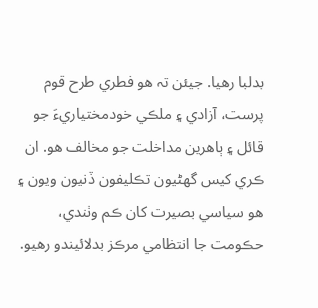بدلبا رهيا. جيئن تہ هو فطري طرح قوم پرست، آزادي ۽ ملڪي خودمختياريءَ جو قائل ۽ ٻاهرين مداخلت جو مخالف هو. ان ڪري کيس گهڻيون تڪليفون ڏنيون ويون ۽ هو سياسي بصيرت کان ڪم وٺندي، حڪومت جا انتظامي مرڪز بدلائيندو رهيو.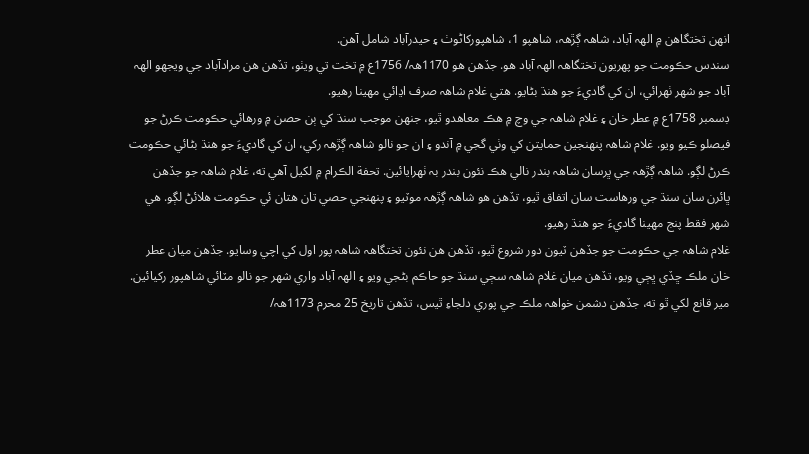انهن تختگاهن ۾ الھہ آباد، شاھہ ڳڙھہ، شاهپو 1، شاهپورکاڻوٺ ۽ حيدرآباد شامل آهن.
سندس حڪومت جو پهريون تختگاھہ الھہ آباد هو. جڏهن هو 1170ھہ/ 1756ع ۾ تخت تي ويٺو، تڏهن هن مرادآباد جي ويجهو الھہ آباد جو شھر ٺهرائي، ان کي گاديءَ جو هنڌ بڻايو. هتي غلام شاھہ صرف اڍائي مهينا رهيو.
ڊسمبر 1758ع ۾ عطر خان ۽ غلام شاھہ جي وچ ۾ هڪ معاهدو ٿيو، جنهن موجب سنڌ کي ٻن حصن ۾ ورهائي حڪومت ڪرڻ جو فيصلو ڪيو ويو. غلام شاھہ پنهنجين حمايتن کي وٺي گجي ۾ آندو ۽ ان جو نالو شاھہ ڳڙھہ رکي، ان کي گاديءَ جو هنڌ بڻائي حڪومت ڪرڻ لڳو. شاھہ ڳڙھہ جي ڀرسان شاھہ بندر نالي هڪ نئون بندر بہ ٺهرايائين. تحفة الڪرام ۾ لکيل آهي ته، غلام شاھہ جو جڏهن ڀائرن سان سنڌ جي ورهاست سان اتفاق ٿيو، تڏهن هو شاھہ ڳڙھہ موٽيو ۽ پنھنجي حصي تان هتان ئي حڪومت هلائڻ لڳو. هي شھر فقط پنج مهينا گاديءَ جو هنڌ رهيو.
غلام شاھہ جي حڪومت جو جڏهن ٽيون دور شروع ٿيو، تڏهن هن نئون تختگاھہ شاھہ پور اول کي اچي وسايو. جڏهن ميان عطر خان ملڪ ڇڏي ڀڄي ويو، تڏهن ميان غلام شاھہ سڄي سنڌ جو حاڪم بڻجي ويو ۽ الھہ آباد واري شھر جو نالو مٽائي شاهپور رکيائين. مير قانع لکي ٿو ته، جڏهن دشمن خواھہ ملڪ جي پوري دلجاءِ ٿيس، تڏهن تاريخ 25 محرم 1173ھہ/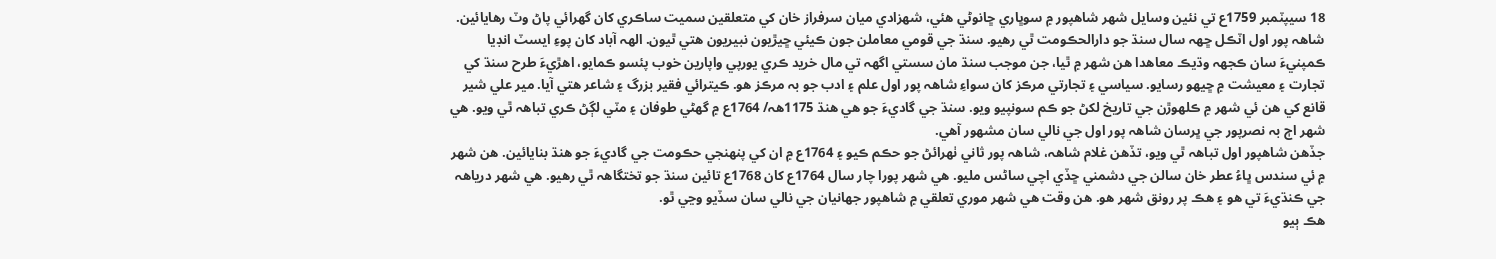18 سيپٽمبر 1759ع تي نئين وسايل شھر شاهپور ۾ سوڀاري ڇانوڻي هئي، شھزادي ميان سرفراز خان کي متعلقين سميت ساڪري کان گهرائي پاڻ وٽ رهايائين. شاھہ پور اول اٽڪل ڇھہ سال سنڌ جو دارالحڪومت ٿي رهيو. سنڌ جي قومي معاملن جون ڪيئي ڇيڙيون نبيريون هتي ٿيون. الھہ آباد کان پوءِ ايسٽ انڊيا ڪمپنيءَ سان ڪجهہ وڌيڪ معاهدا هن شھر ۾ ٿيا، جن موجب سنڌ مان سستي اگهہ تي مال خريد ڪري يورپي واپارين خوب پئسو ڪمايو، اهڙيءَ طرح سنڌ کي تجارت ۽ معيشت ۾ ڇيهو رسايو. سياسي ۽ تجارتي مرڪز کان سواءِ شاھہ پور اول علم ۽ ادب جو بہ مرڪز هو. ڪيترائي فقير بزرگ ۽ شاعر هتي آيا. مير علي شير قانع کي هن ئي شھر ۾ ڪلهوڙن جي تاريخ لکڻ جو ڪم سونپيو ويو. سنڌ جي گاديءَ جو هي هنڌ 1175ھہ/ 1764ع ۾ گهڻي طوفان ۽ مٽي لڳڻ ڪري تباھہ ٿي ويو. هي شھر اڄ بہ نصرپور جي ڀرسان شاھہ پور اول جي نالي سان مشھور آهي.
جڏهن شاهپور اول تباھہ ٿي ويو، تڏهن غلام شاھہ، شاھہ پور ثاني ٺهرائڻ جو حڪم ڪيو ۽ 1764ع ۾ ان کي پنھنجي حڪومت جي گاديءَ جو هنڌ بنايائين. هن شھر ۾ ئي سندس ڀاءُ عطر خان سالن جي دشمني ڇڏي اچي ساڻس مليو. هي شھر پورا چار سال 1764ع کان 1768ع تائين سنڌ جو تختگاھہ ٿي رهيو. هي شھر درياھہ جي ڪنڌيءَ تي هو ۽ هڪ پر رونق شھر هو. هن وقت هي شھر موري تعلقي ۾ شاهپور جھانيان جي نالي سان سڏيو وڃي ٿو.
هڪ ٻيو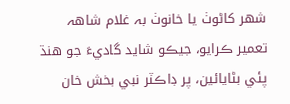شھر کاڻوٺ يا خانوٺ بہ غلام شاھہ تعمير ڪرايو، جيڪو شايد گاديءَ جو هنڌ پئي بڻايائين، پر ڊاڪٽر نبي بخش خان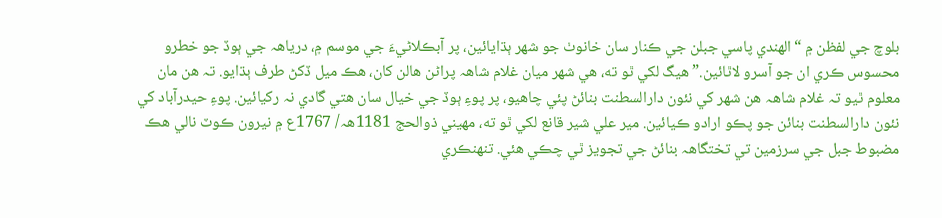بلوچ جي لفظن ۾ “الهندي پاسي جبلن جي ڪنار سان خانوٺ جو شھر ٻڌايائين، پر آبڪلاڻيءَ جي موسم ۾، درياھہ جي ٻوڏ جو خطرو محسوس ڪري ان جو آسرو لاٿائين.” هيگ لکي ٿو ته، هي شھر ميان غلام شاھہ پراڻن هالن کان، هڪ ميل ڏکڻ طرف ٻڌايو. تہ هن مان معلوم ٿيو تہ غلام شاھہ هن شھر کي نئون دارالسطنت بنائڻ پئي چاهيو، پر پوءِ ٻوڏ جي خيال سان هتي گادي نہ رکيائين. پوءِ حيدرآباد کي نئون دارالسطنت بنائن جو پڪو ارادو ڪيائين. مير علي شير قانع لکي ٿو ته، مهيني ذوالحج 1181ھہ/ 1767ع ۾ نيرون ڪوٽ نالي هڪ مضبوط جبل جي سرزمين تي تختگاھہ بنائڻ جي تجويز ٿي چڪي هئي. تنهنڪري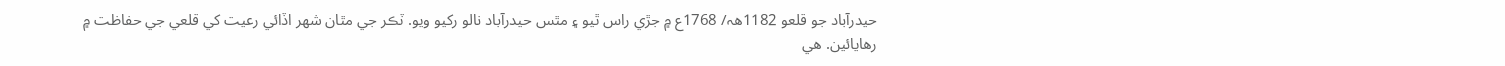حيدرآباد جو قلعو 1182ھہ/ 1768ع ۾ جڙي راس ٿيو ۽ مٿس حيدرآباد نالو رکيو ويو. ٽڪر جي مٿان شھر اڏائي رعيت کي قلعي جي حفاظت ۾ رهايائين. هي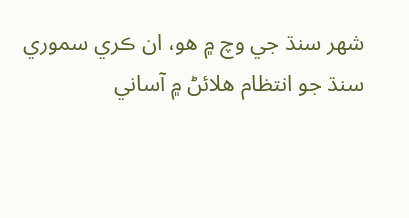شھر سنڌ جي وچ ۾ هو، ان ڪري سموري سنڌ جو انتظام هلائڻ ۾ آساني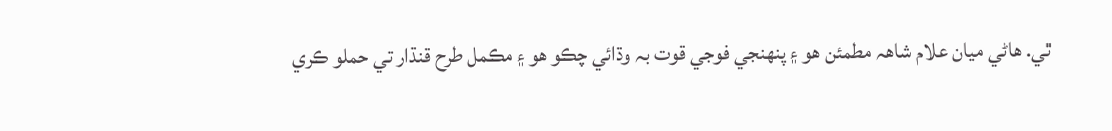ٿي. هاڻي ميان علام شاھہ مطمئن هو ۽ پنھنجي فوجي قوت بہ وڌائي چڪو هو ۽ مڪمل طرح قنڌار تي حملو ڪري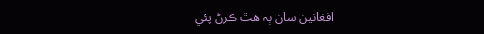افغانين سان ٻہ هٿ ڪرڻ پئي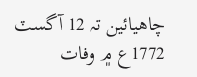چاهيائين تہ 12 آگسٽ 1772ع ۾ وفات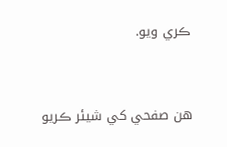ڪري ويو.


هن صفحي کي شيئر ڪريو